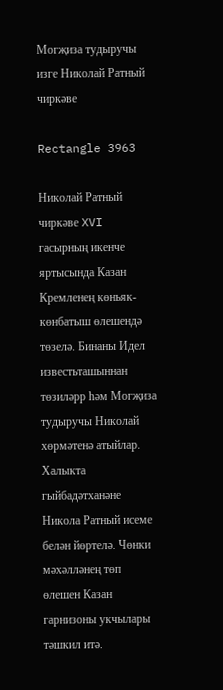Могҗиза тудыручы изге Николай Ратный чиркәве

Rectangle 3963

Николай Ратный чиркәве XVI гасырның икенче яртысында Казан Кремленең көньяк-көнбатыш өлешендә төзелә. Бинаны Идел известьташыннан төзиләрр һәм Могҗиза тудыручы Николай хөрмәтенә атыйлар. Халыкта гыйбадәтханәне Никола Ратный исеме белән йөртелә. Чөнки мәхәлләнең төп өлешен Казан гарнизоны укчылары тәшкил итә.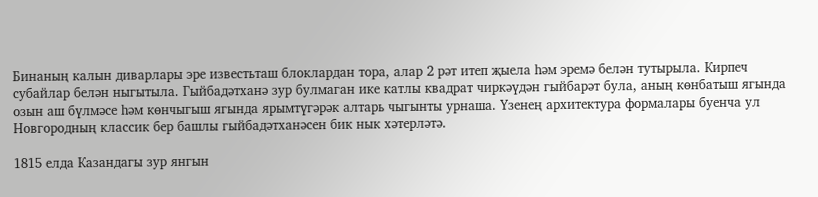Бинаның калын диварлары эре известьташ блоклардан тора, алар 2 рәт итеп җыела һәм эремә белән тутырыла. Кирпеч субайлар белән ныгытыла. Гыйбадәтханә зур булмаган ике катлы квадрат чиркәүдән гыйбарәт була, аның көнбатыш ягында озын аш бүлмәсе һәм көнчыгыш ягында ярымтүгәрәк алтарь чыгынты урнаша. Үзенең архитектура формалары буенча ул Новгородның классик бер башлы гыйбадәтханәсен бик нык хәтерләтә.

1815 елда Казандагы зур янгын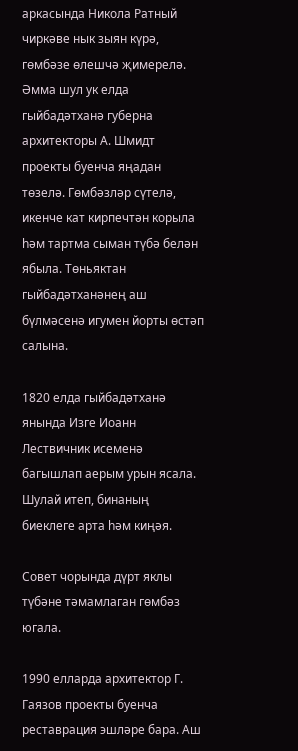аркасында Никола Ратный чиркәве нык зыян күрә, гөмбәзе өлешчә җимерелә. Әмма шул ук елда гыйбадәтханә губерна архитекторы А. Шмидт проекты буенча яңадан төзелә. Гөмбәзләр сүтелә, икенче кат кирпечтән корыла һәм тартма сыман түбә белән ябыла. Төньяктан гыйбадәтханәнең аш бүлмәсенә игумен йорты өстәп салына.

1820 елда гыйбадәтханә янында Изге Иоанн Лествичник исеменә багышлап аерым урын ясала. Шулай итеп, бинаның биеклеге арта һәм киңәя.

Совет чорында дүрт яклы түбәне тәмамлаган гөмбәз югала.

1990 елларда архитектор Г. Гаязов проекты буенча реставрация эшләре бара. Аш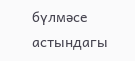бүлмәсе астындагы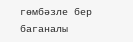гөмбәзле бер баганалы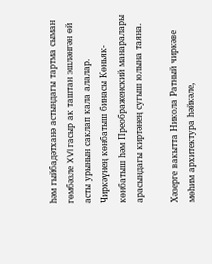һәм гыйбадәтханә астындагы тартма сыман гөмбәзле XVI гасыр ак таштан эшләнгән өй асты урынын саклап кала алалар. Чиркәүнең көнбатыш бинасы Көньяк-көнбатыш һәм Преображенский манаралары арасындагы киртәнең сугыш юлына таяна.

Хәзерге вакытта Никола Ратный чиркәве мөһим архитектура һәйкәле,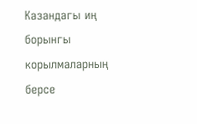Казандагы иң борынгы корылмаларның берсе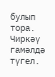булып тора. Чиркәү гамәлдә түгел.